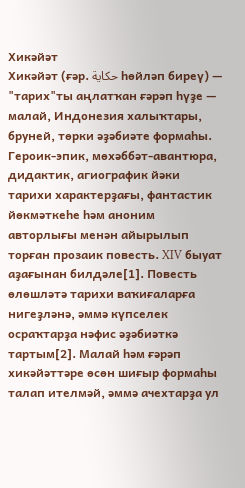Хикәйәт
Хикәйәт (ғәр. حكاية һөйләп биреү) — "тарих"ты аңлатҡан ғәрәп һүҙе — малай, Индонезия халыҡтары, бруней, төрки әҙәбиәте формаһы. Героик-эпик, мөхәббәт-авантюра, дидактик, агиографик йәки тарихи характерҙағы, фантастик йөкмәткеһе һәм аноним авторлығы менән айырылып торған прозаик повесть. XIV быуат аҙағынан билдәле[1]. Повесть өлөшләтә тарихи ваҡиғаларға нигеҙләнә, әммә күпселек осраҡтарҙа нәфис әҙәбиәткә тартым[2]. Малай һәм ғәрәп хикәйәттәре өсөн шиғыр формаһы талап ителмәй, әммә ачехтарҙа ул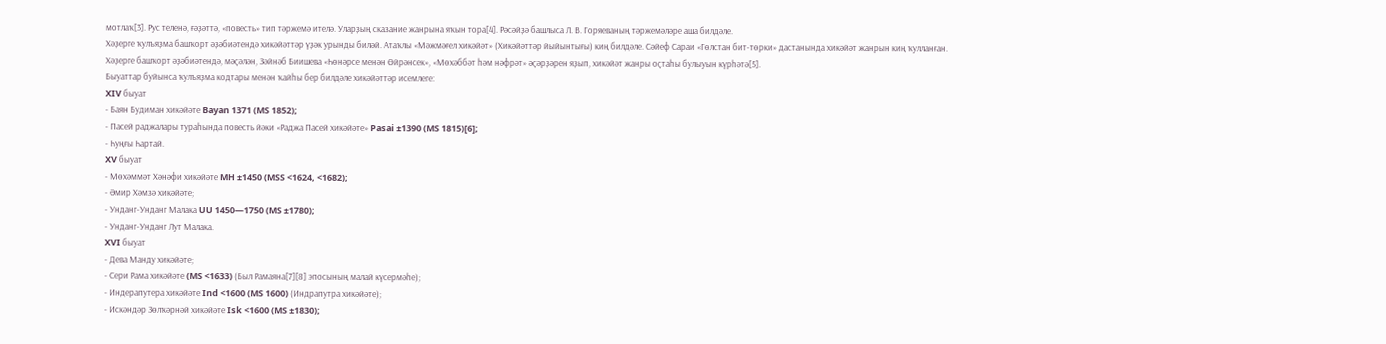мотлаҡ[3]. Рус теленә, ғәҙәттә, «повесть» тип тәржемә ителә. Уларҙың сказание жанрына яҡын тора[4]. Рәсәйҙә башлыса Л. В. Горяеваның тәржемәләре аша билдәле.
Хәҙерге ҡулъяҙма башҡорт әҙәбиәтендә хикәйәттәр үҙәк урынды биләй. Атаҡлы «Мәжмәғел хикәйәт» (Хикәйәттәр йыйынтығы) киң билдәле. Сәйеф Сараи «Гөлстан бит-төрки» дастанында хикәйәт жанрын киң ҡулланған.
Хәҙерге башҡорт әҙәбиәтендә, мәҫәлән, Зәйнәб Биишева «Һөнәрсе менән Өйрәнсек», «Мөхәббәт һәм нәфрәт» әҫәрҙәрен яҙып, хикәйәт жанры оҫтаһы булыуын күрһәтә[5].
Быуаттар буйынса ҡулъяҙма кодтары менән ҡайһы бер билдәле хикәйәттәр исемлеге:
XIV быуат
- Баян Будиман хикәйәте Bayan 1371 (MS 1852);
- Пасей раджалары тураһында повесть йәки «Раджа Пасей хикәйәте» Pasai ±1390 (MS 1815)[6];
- Һуңғы Һартай.
XV быуат
- Мөхәммәт Хәнәфи хикәйәте MH ±1450 (MSS <1624, <1682);
- Әмир Хәмзә хикәйәте;
- Унданг-Унданг Малака UU 1450—1750 (MS ±1780);
- Унданг-Унданг Лут Малака.
XVI быуат
- Дева Манду хикәйәте;
- Сери Рама хикәйәте (MS <1633) (Был Рамаяна[7][8] эпосының малай күсермәһе);
- Индерапутера хикәйәте Ind <1600 (MS 1600) (Индрапутра хикәйәте);
- Искәндәр Зөлҡәрнәй хикәйәте Isk <1600 (MS ±1830);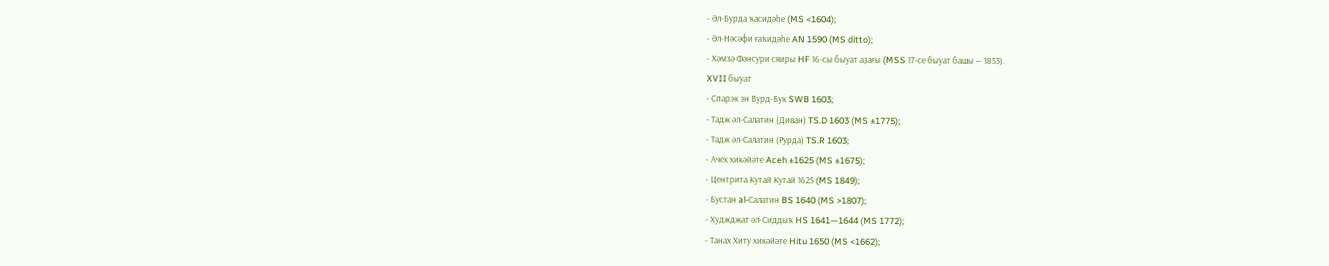- Әл-Бурда ҡасидәһе (MS <1604);
- Әл-Нәсәфи ғаҡидәһе AN 1590 (MS ditto);
- Хәмзә Фәнсури сяиры HF 16-сы быуат аҙағы (MSS 17-се быуат башы — 1853).
XVII быуат
- Спарэк эн Вурд-Бук SWB 1603;
- Тадж әл-Салатин (Диван) TS.D 1603 (MS ±1775);
- Тадж әл-Салатин (Рурда) TS.R 1603;
- Ачех хикәйәте Aceh ±1625 (MS ±1675);
- Центрита Кутай Кутай 1625 (MS 1849);
- Бустан al-Салатин BS 1640 (MS >1807);
- Худжджат әл-Сиддыҡ HS 1641—1644 (MS 1772);
- Танах Хиту хикәйәте Hitu 1650 (MS <1662);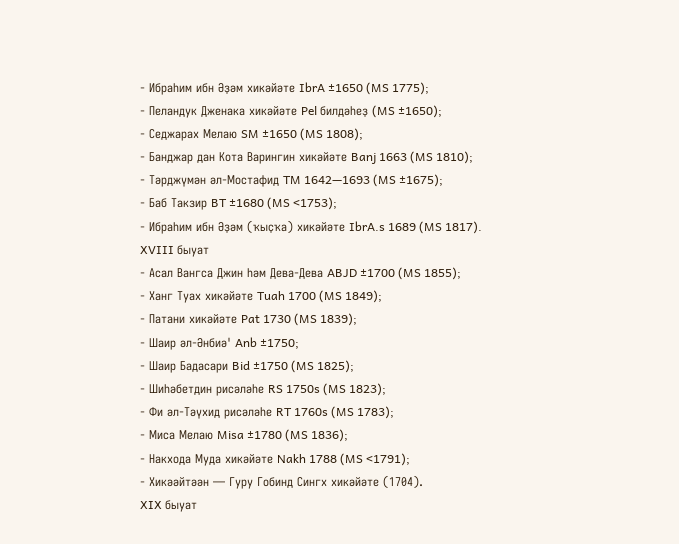- Ибраһим ибн Әҙәм хикәйәте IbrA ±1650 (MS 1775);
- Пеландук Дженака хикәйәте Pel билдәһеҙ (MS ±1650);
- Седжарах Мелаю SM ±1650 (MS 1808);
- Банджар дан Кота Варингин хикәйәте Banj 1663 (MS 1810);
- Тәрджүмән әл-Мостафид TM 1642—1693 (MS ±1675);
- Баб Такзир BT ±1680 (MS <1753);
- Ибраһим ибн Әҙәм (ҡыҫҡа) хикәйәте IbrA.s 1689 (MS 1817).
XVIII быуат
- Асал Вангса Джин һәм Дева-Дева ABJD ±1700 (MS 1855);
- Ханг Туах хикәйәте Tuah 1700 (MS 1849);
- Патани хикәйәте Pat 1730 (MS 1839);
- Шаир әл-Әнбиә' Anb ±1750;
- Шаир Бадасари Bid ±1750 (MS 1825);
- Шиһәбетдин рисәләһе RS 1750s (MS 1823);
- Фи әл-Тәүхид рисәләһе RT 1760s (MS 1783);
- Миса Мелаю Misa ±1780 (MS 1836);
- Накхода Муда хикәйәте Nakh 1788 (MS <1791);
- Хикәәйтәән — Гуру Гобинд Сингх хикәйәте (1704).
XIX быуат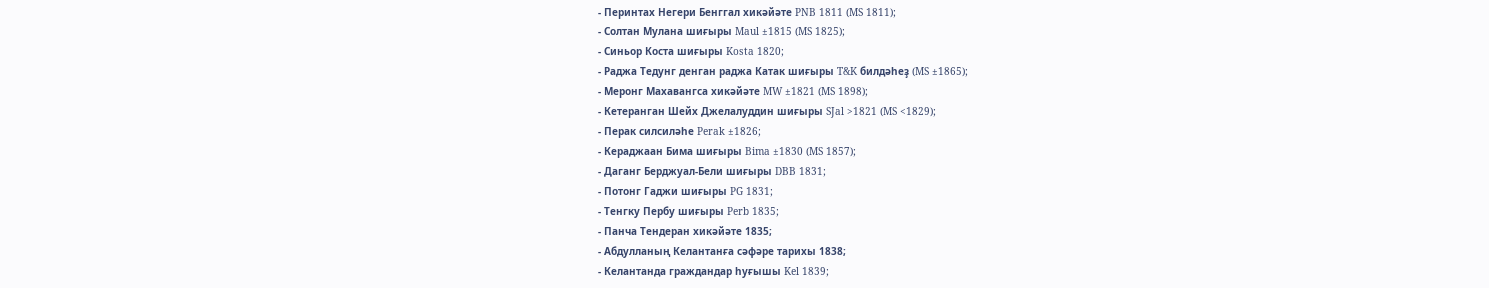- Перинтах Негери Бенггал хикәйәте PNB 1811 (MS 1811);
- Солтан Мулана шиғыры Maul ±1815 (MS 1825);
- Синьор Коста шиғыры Kosta 1820;
- Раджа Тедунг денган раджа Катак шиғыры T&K билдәһеҙ (MS ±1865);
- Меронг Махавангса хикәйәте MW ±1821 (MS 1898);
- Кетеранган Шейх Джелалуддин шиғыры SJal >1821 (MS <1829);
- Перак силсиләһе Perak ±1826;
- Кераджаан Бима шиғыры Bima ±1830 (MS 1857);
- Даганг Берджуал-Бели шиғыры DBB 1831;
- Потонг Гаджи шиғыры PG 1831;
- Тенгку Пербу шиғыры Perb 1835;
- Панча Тендеран хикәйәте 1835;
- Абдулланың Келантанға сәфәре тарихы 1838;
- Келантанда граждандар һуғышы Kel 1839;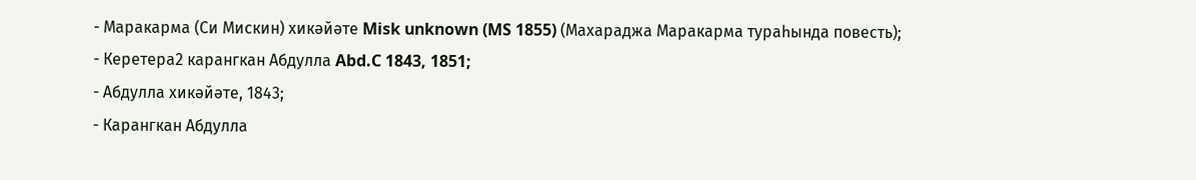- Маракарма (Си Мискин) хикәйәте Misk unknown (MS 1855) (Махараджа Маракарма тураһында повесть);
- Керетера2 карангкан Абдулла Abd.C 1843, 1851;
- Абдулла хикәйәте, 1843;
- Карангкан Абдулла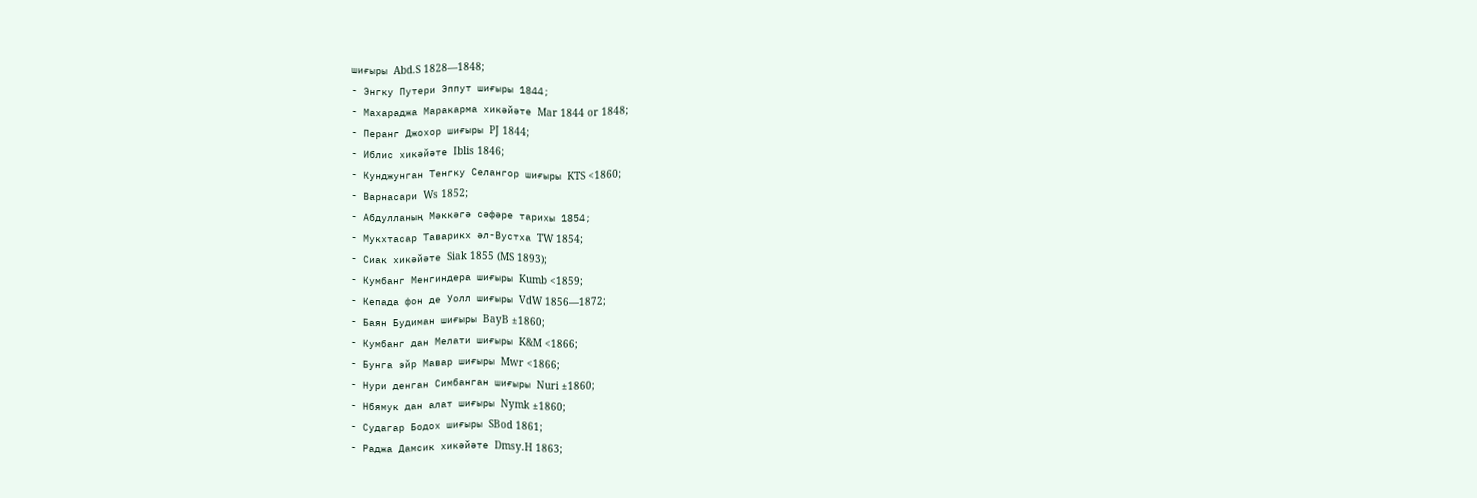шиғыры Abd.S 1828—1848;
- Энгку Путери Эппут шиғыры 1844;
- Махараджа Маракарма хикәйәте Mar 1844 or 1848;
- Перанг Джохор шиғыры PJ 1844;
- Иблис хикәйәте Iblis 1846;
- Кунджунган Тенгку Селангор шиғыры KTS <1860;
- Варнасари Ws 1852;
- Абдулланың Мәккәгә сәфәре тарихы 1854;
- Мукхтасар Таварикх әл-Вустха TW 1854;
- Сиак хикәйәте Siak 1855 (MS 1893);
- Кумбанг Менгиндера шиғыры Kumb <1859;
- Кепада фон де Уолл шиғыры VdW 1856—1872;
- Баян Будиман шиғыры BayB ±1860;
- Кумбанг дан Мелати шиғыры K&M <1866;
- Бунга эйр Мавар шиғыры Mwr <1866;
- Нури денган Симбанган шиғыры Nuri ±1860;
- Нбямук дан алат шиғыры Nymk ±1860;
- Судагар Бодох шиғыры SBod 1861;
- Раджа Дамсик хикәйәте Dmsy.H 1863;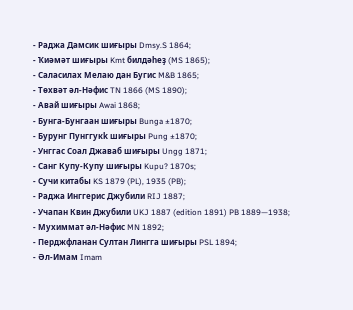- Раджа Дамсик шиғыры Dmsy.S 1864;
- Ҡиәмәт шиғыры Kmt билдәһеҙ (MS 1865);
- Саласилах Мелаю дан Бугис M&B 1865;
- Төхвәт әл-Нәфис TN 1866 (MS 1890);
- Авай шиғыры Awai 1868;
- Бунга-Бунгаан шиғыры Bunga ±1870;
- Бурунг Пунггукk шиғыры Pung ±1870;
- Унггас Соал Джаваб шиғыры Ungg 1871;
- Санг Купу-Купу шиғыры Kupu? 1870s;
- Сучи китабы KS 1879 (PL), 1935 (PB);
- Раджа Инггерис Джубили RIJ 1887;
- Учапан Квин Джубили UKJ 1887 (edition 1891) PB 1889—1938;
- Мухиммат әл-Нәфис MN 1892;
- Перджфланан Султан Лингга шиғыры PSL 1894;
- Әл-Имам Imam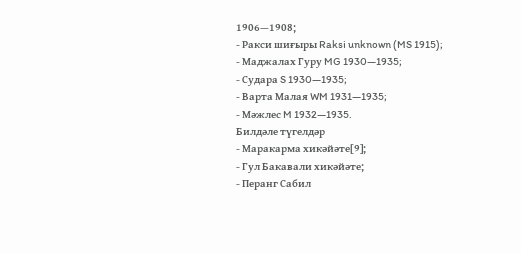1906—1908;
- Ракси шиғыры Raksi unknown (MS 1915);
- Маджалах Гуру MG 1930—1935;
- Судара S 1930—1935;
- Варта Малая WM 1931—1935;
- Мәжлес M 1932—1935.
Билдәле түгелдәр
- Маракарма хикәйәте[9];
- Гул Бакавали хикәйәте;
- Перанг Сабил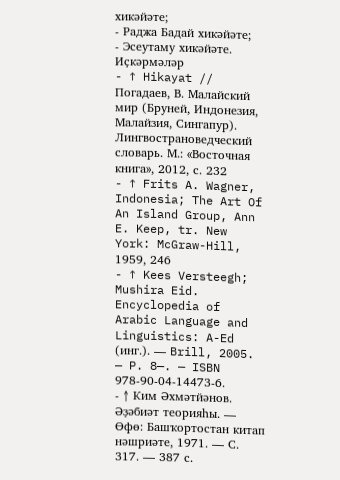хикәйәте;
- Раджа Бадай хикәйәте;
- Эсеутаму хикәйәте.
Иҫкәрмәләр
- ↑ Hikayat // Погадаев, В. Малайский мир (Бруней, Индонезия, Малайзия, Сингапур). Лингвострановедческий словарь. М.: «Восточная книга», 2012, с. 232
- ↑ Frits A. Wagner, Indonesia; The Art Of An Island Group, Ann E. Keep, tr. New York: McGraw-Hill, 1959, 246
- ↑ Kees Versteegh; Mushira Eid. Encyclopedia of Arabic Language and Linguistics: A-Ed (инг.). — Brill, 2005. — P. 8—. — ISBN 978-90-04-14473-6.
- ↑ Ким Әхмәтйәнов. Әҙәбиәт теорияһы. — Өфө: Башҡортостан китап нәшриәте, 1971. — С. 317. — 387 с.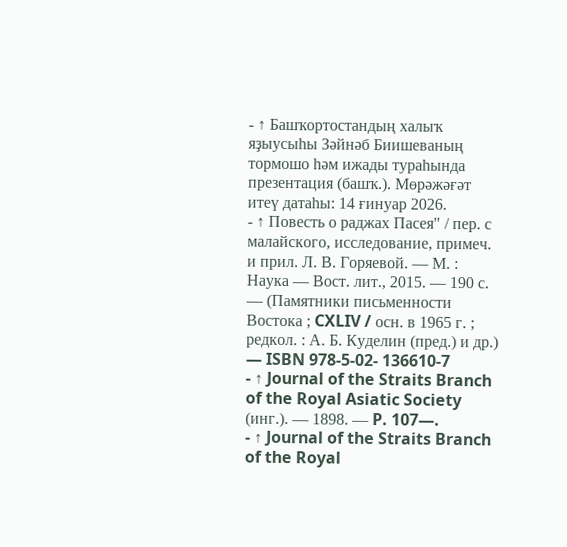- ↑ Башҡортостандың халыҡ яҙыусыһы Зәйнәб Биишеваның тормошо һәм ижады тураһында презентация (башҡ.). Мөрәжәғәт итеү датаһы: 14 ғинуар 2026.
- ↑ Повесть о раджах Пасея" / пер. с малайского, исследование, примеч. и прил. Л. В. Горяевой. — М. : Наука — Вост. лит., 2015. — 190 с. — (Памятники письменности Востока ; CXLIV / осн. в 1965 г. ; редкол. : А. Б. Куделин (пред.) и др.) — ISBN 978-5-02- 136610-7
- ↑ Journal of the Straits Branch of the Royal Asiatic Society (инг.). — 1898. — P. 107—.
- ↑ Journal of the Straits Branch of the Royal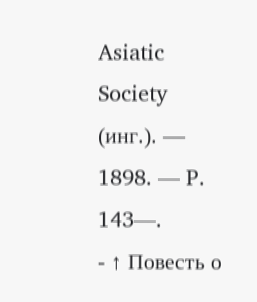Asiatic Society (инг.). — 1898. — P. 143—.
- ↑ Повесть о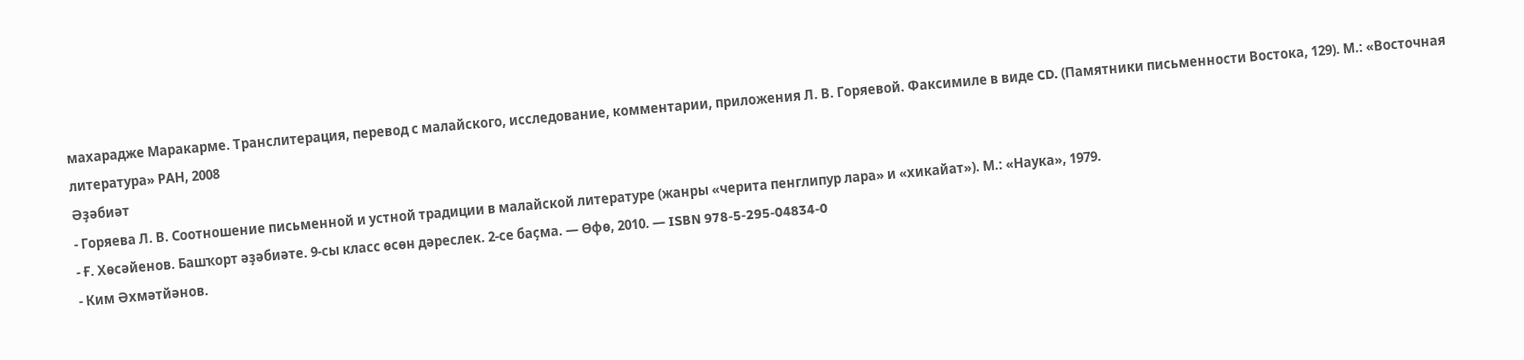махарадже Маракарме. Транслитерация, перевод с малайского, исследование, комментарии, приложения Л. В. Горяевой. Факсимиле в виде CD. (Памятники письменности Востока, 129). М.: «Восточная литература» РАН, 2008
Әҙәбиәт
- Горяева Л. В. Соотношение письменной и устной традиции в малайской литературе (жанры «черита пенглипур лара» и «хикайат»). М.: «Наука», 1979.
- Ғ. Хөсәйенов. Башҡорт әҙәбиәте. 9-сы класс өсөн дәреслек. 2-се баҫма. — Өфө, 2010. — ISBN 978-5-295-04834-0
- Ким Әхмәтйәнов.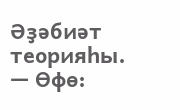Әҙәбиәт теорияһы. — Өфө: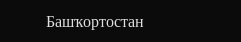Башҡортостан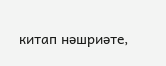китап нәшриәте,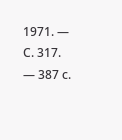1971. — С. 317. — 387 с.